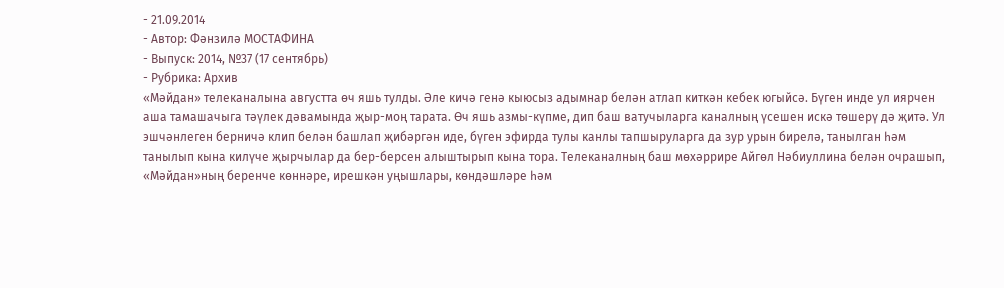- 21.09.2014
- Автор: Фәнзилә МОСТАФИНА
- Выпуск: 2014, №37 (17 сентябрь)
- Рубрика: Архив
«Мәйдан» телеканалына августта өч яшь тулды. Әле кичә генә кыюсыз адымнар белән атлап киткән кебек югыйсә. Бүген инде ул иярчен аша тамашачыга тәүлек дәвамында җыр-моң тарата. Өч яшь азмы-күпме, дип баш ватучыларга каналның үсешен искә төшерү дә җитә. Ул эшчәнлеген берничә клип белән башлап җибәргән иде, бүген эфирда тулы канлы тапшыруларга да зур урын бирелә, танылган һәм танылып кына килүче җырчылар да бер-берсен алыштырып кына тора. Телеканалның баш мөхәррире Айгөл Нәбиуллина белән очрашып, «Мәйдан»ның беренче көннәре, ирешкән уңышлары, көндәшләре һәм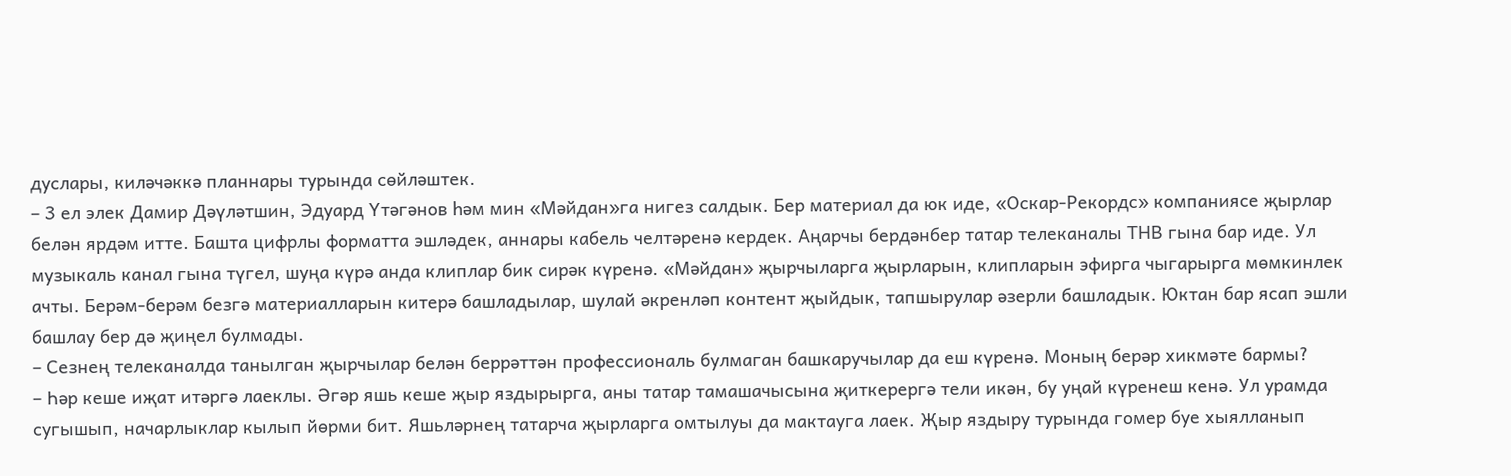дуслары, киләчәккә планнары турында сөйләштек.
– 3 ел элек Дамир Дәүләтшин, Эдуард Үтәгәнов һәм мин «Мәйдан»га нигез салдык. Бер материал да юк иде, «Оскар-Рекордс» компаниясе җырлар белән ярдәм итте. Башта цифрлы форматта эшләдек, аннары кабель челтәренә кердек. Аңарчы бердәнбер татар телеканалы ТНВ гына бар иде. Ул музыкаль канал гына түгел, шуңа күрә анда клиплар бик сирәк күренә. «Мәйдан» җырчыларга җырларын, клипларын эфирга чыгарырга мөмкинлек ачты. Берәм-берәм безгә материалларын китерә башладылар, шулай әкренләп контент җыйдык, тапшырулар әзерли башладык. Юктан бар ясап эшли башлау бер дә җиңел булмады.
– Сезнең телеканалда танылган җырчылар белән беррәттән профессиональ булмаган башкаручылар да еш күренә. Моның берәр хикмәте бармы?
– Һәр кеше иҗат итәргә лаеклы. Әгәр яшь кеше җыр яздырырга, аны татар тамашачысына җиткерергә тели икән, бу уңай күренеш кенә. Ул урамда сугышып, начарлыклар кылып йөрми бит. Яшьләрнең татарча җырларга омтылуы да мактауга лаек. Җыр яздыру турында гомер буе хыялланып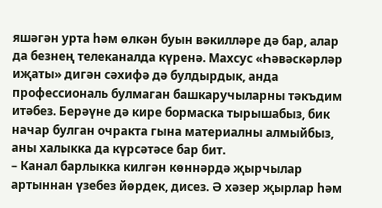яшәгән урта һәм өлкән буын вәкилләре дә бар, алар да безнең телеканалда күренә. Махсус «Һәвәскәрләр иҗаты» дигән сәхифә дә булдырдык, анда профессиональ булмаган башкаручыларны тәкъдим итәбез. Берәүне дә кире бормаска тырышабыз, бик начар булган очракта гына материалны алмыйбыз, аны халыкка да күрсәтәсе бар бит.
– Канал барлыкка килгән көннәрдә җырчылар артыннан үзебез йөрдек, дисез. Ә хәзер җырлар һәм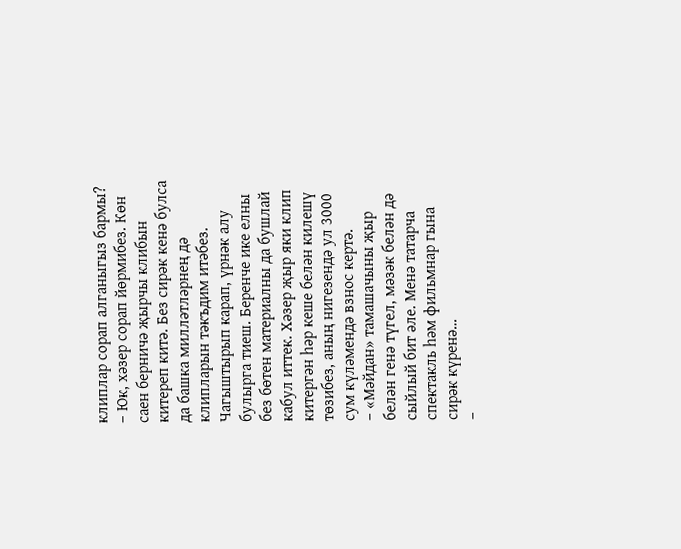клиплар сорап алганыгыз бармы?
– Юк, хәзер сорап йөрмибез. Көн саен берничә җырчы клибын китереп китә. Без сирәк кенә булса да башка милләтләрнең дә клипларын тәкъдим итәбез. Чагыштырып карап, үрнәк алу булырга тиеш. Беренче ике елны без бөтен материалны да бушлай кабул иттек. Хәзер җыр яки клип китергән һәр кеше белән килешү төзибез, аның нигезендә ул 3000 сум күләмендә взнос кертә.
– «Мәйдан» тамашачыны җыр белән генә түгел, мәзәк белән дә сыйлый бит әле. Менә татарча спектакль һәм фильмнар гына сирәк күренә…
–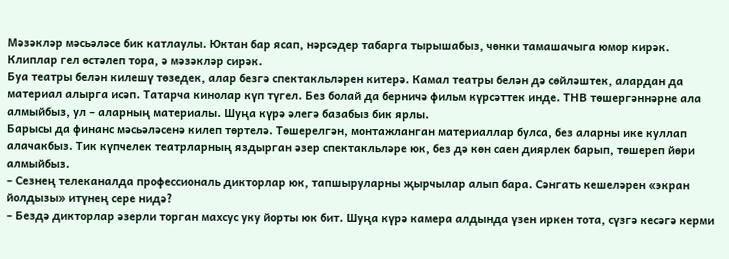Мәзәкләр мәсьәләсе бик катлаулы. Юктан бар ясап, нәрсәдер табарга тырышабыз, чөнки тамашачыга юмор кирәк. Клиплар гел өстәлеп тора, ә мәзәкләр сирәк.
Буа театры белән килешү төзедек, алар безгә спектакльләрен китерә. Камал театры белән дә сөйләштек, алардан да материал алырга исәп. Татарча кинолар күп түгел. Без болай да берничә фильм күрсәттек инде. ТНВ төшергәннәрне ала алмыйбыз, ул – аларның материалы. Шуңа күрә әлегә базабыз бик ярлы.
Барысы да финанс мәсьәләсенә килеп төртелә. Төшерелгән, монтажланган материаллар булса, без аларны ике куллап алачакбыз. Тик күпчелек театрларның яздырган әзер спектакльләре юк, без дә көн саен диярлек барып, төшереп йөри алмыйбыз.
– Сезнең телеканалда профессиональ дикторлар юк, тапшыруларны җырчылар алып бара. Сәнгать кешеләрен «экран йолдызы» итүнең сере нидә?
– Бездә дикторлар әзерли торган махсус уку йорты юк бит. Шуңа күрә камера алдында үзен иркен тота, сүзгә кесәгә керми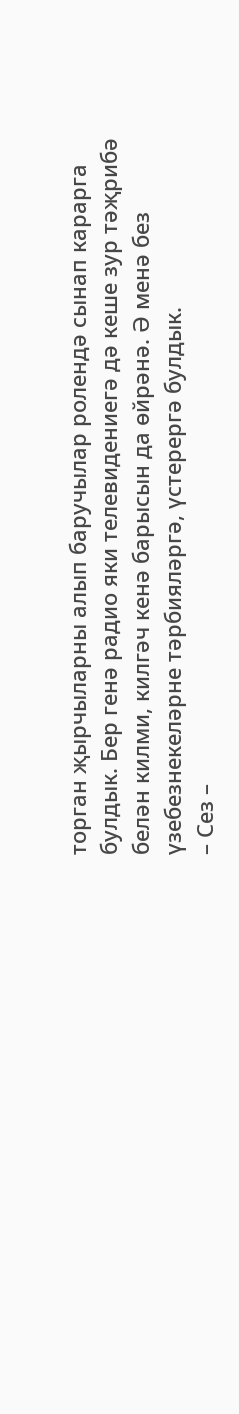торган җырчыларны алып баручылар ролендә сынап карарга булдык. Бер генә радио яки телевидениегә дә кеше зур тәҗрибә белән килми, килгәч кенә барысын да өйрәнә. Ә менә без үзебезнекеләрне тәрбияләргә, үстерергә булдык.
– Сез –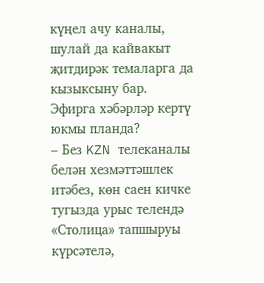күңел ачу каналы, шулай да кайвакыт җитдирәк темаларга да кызыксыну бар. Эфирга хәбәрләр кертү юкмы планда?
– Без KZN телеканалы белән хезмәттәшлек итәбез, көн саен кичке тугызда урыс телендә «Столица» тапшыруы күрсәтелә,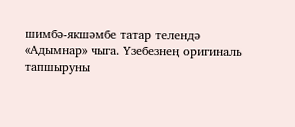шимбә-якшәмбе татар телендә «Адымнар» чыга. Үзебезнең оригиналь тапшыруны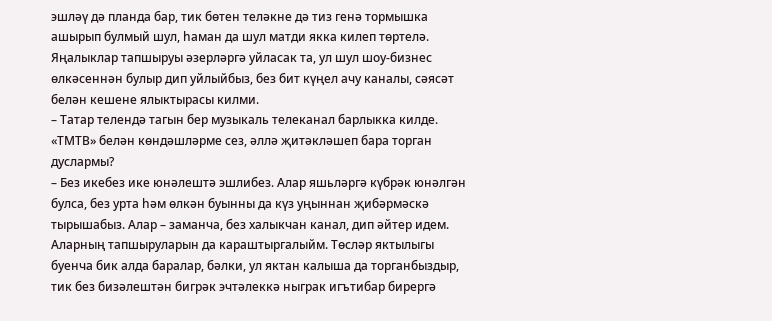эшләү дә планда бар, тик бөтен теләкне дә тиз генә тормышка ашырып булмый шул, һаман да шул матди якка килеп төртелә. Яңалыклар тапшыруы әзерләргә уйласак та, ул шул шоу-бизнес өлкәсеннән булыр дип уйлыйбыз, без бит күңел ачу каналы, сәясәт белән кешене ялыктырасы килми.
– Татар телендә тагын бер музыкаль телеканал барлыкка килде. «ТМТВ» белән көндәшләрме сез, әллә җитәкләшеп бара торган дуслармы?
– Без икебез ике юнәлештә эшлибез. Алар яшьләргә күбрәк юнәлгән булса, без урта һәм өлкән буынны да күз уңыннан җибәрмәскә тырышабыз. Алар – заманча, без халыкчан канал, дип әйтер идем. Аларның тапшыруларын да караштыргалыйм. Төсләр яктылыгы буенча бик алда баралар, бәлки, ул яктан калыша да торганбыздыр, тик без бизәлештән бигрәк эчтәлеккә ныграк игътибар бирергә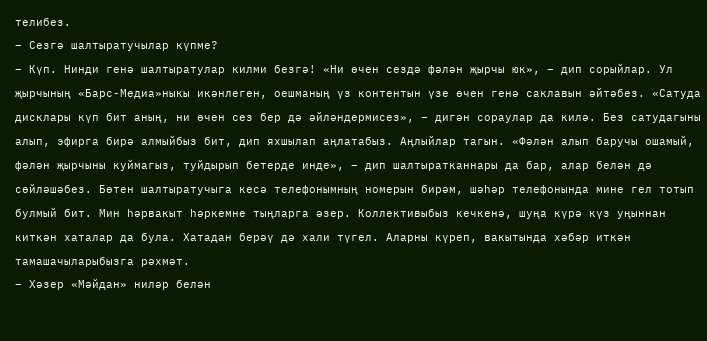телибез.
– Сезгә шалтыратучылар күпме?
– Күп. Нинди генә шалтыратулар килми безгә! «Ни өчен сездә фәлән җырчы юк», – дип сорыйлар. Ул җырчының «Барс-Медиа»ныкы икәнлеген, оешманың үз контентын үзе өчен генә саклавын әйтәбез. «Сатуда дисклары күп бит аның, ни өчен сез бер дә әйләндермисез», – дигән сораулар да килә. Без сатудагыны алып, эфирга бирә алмыйбыз бит, дип яхшылап аңлатабыз. Аңлыйлар тагын. «Фәлән алып баручы ошамый, фәлән җырчыны куймагыз, туйдырып бетерде инде», – дип шалтыратканнары да бар, алар белән дә сөйләшәбез. Бөтен шалтыратучыга кесә телефонымның номерын бирәм, шәһәр телефонында мине гел тотып булмый бит. Мин һәрвакыт һәркемне тыңларга әзер. Коллективыбыз кечкенә, шуңа күрә күз уңыннан киткән хаталар да була. Хатадан берәү дә хали түгел. Аларны күреп, вакытында хәбәр иткән тамашачыларыбызга рәхмәт.
– Хәзер «Мәйдан» ниләр белән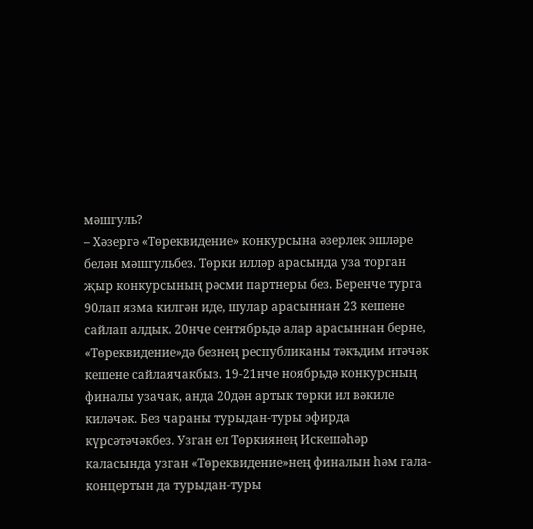мәшгуль?
– Хәзергә «Төреквидение» конкурсына әзерлек эшләре белән мәшгульбез. Төрки илләр арасында уза торган җыр конкурсының рәсми партнеры без. Беренче турга 90лап язма килгән иде, шулар арасыннан 23 кешене сайлап алдык. 20нче сентябрьдә алар арасыннан берне, «Төреквидение»дә безнең республиканы тәкъдим итәчәк кешене сайлаячакбыз. 19-21нче ноябрьдә конкурсның финалы узачак, анда 20дән артык төрки ил вәкиле киләчәк. Без чараны турыдан-туры эфирда күрсәтәчәкбез. Узган ел Төркиянең Искешәһәр каласында узган «Төреквидение»нең финалын һәм гала-концертын да турыдан-туры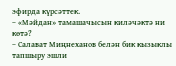эфирда күрсәттек.
– «Мәйдан» тамашачысын киләчәктә ни көтә?
– Салават Миңнеханов белән бик кызыклы тапшыру эшли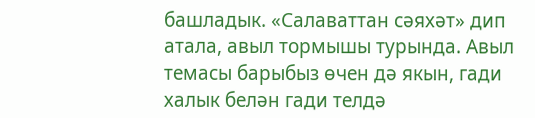башладык. «Салаваттан сәяхәт» дип атала, авыл тормышы турында. Авыл темасы барыбыз өчен дә якын, гади халык белән гади телдә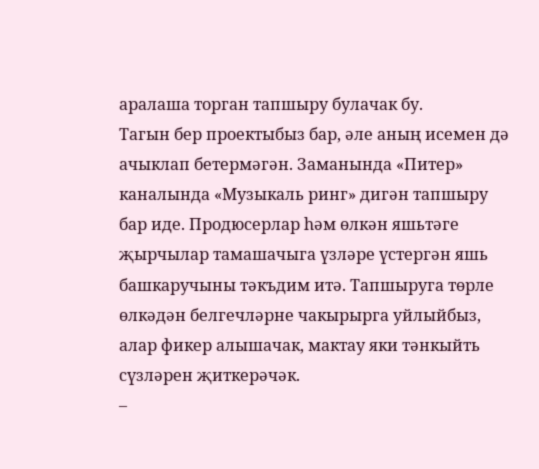аралаша торган тапшыру булачак бу.
Тагын бер проектыбыз бар, әле аның исемен дә ачыклап бетермәгән. Заманында «Питер» каналында «Музыкаль ринг» дигән тапшыру бар иде. Продюсерлар һәм өлкән яшьтәге җырчылар тамашачыга үзләре үстергән яшь башкаручыны тәкъдим итә. Тапшыруга төрле өлкәдән белгечләрне чакырырга уйлыйбыз, алар фикер алышачак, мактау яки тәнкыйть сүзләрен җиткерәчәк.
–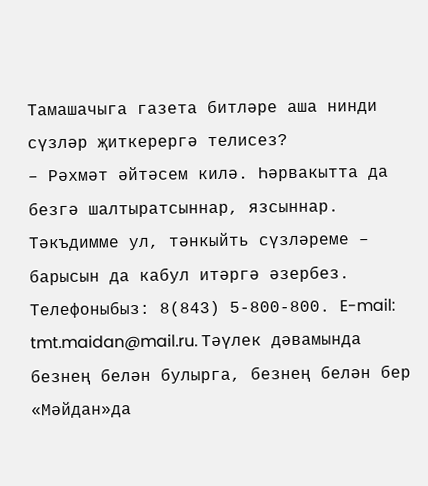Тамашачыга газета битләре аша нинди сүзләр җиткерергә телисез?
– Рәхмәт әйтәсем килә. Һәрвакытта да безгә шалтыратсыннар, язсыннар. Тәкъдимме ул, тәнкыйть сүзләреме – барысын да кабул итәргә әзербез. Телефоныбыз: 8(843) 5-800-800. E-mail: tmt.maidan@mail.ru. Тәүлек дәвамында безнең белән булырга, безнең белән бер «Мәйдан»да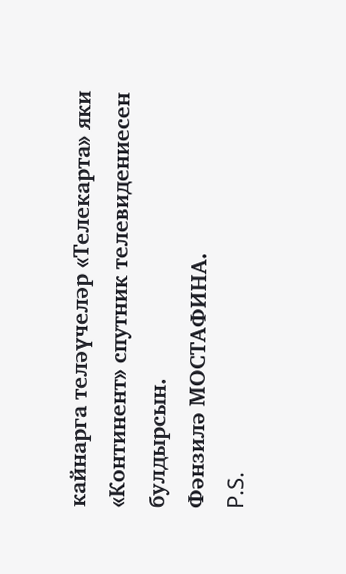кайнарга теләүчеләр «Телекарта» яки «Континент» спутник телевидениесен булдырсын.
Фәнзилә МОСТАФИНА.
P.S.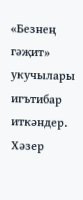«Безнең гәҗит» укучылары игътибар иткәндер. Хәзер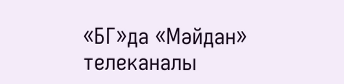«БГ»да «Мәйдан» телеканалы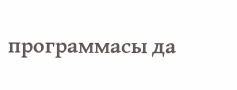программасы да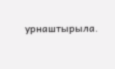урнаштырыла.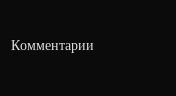Комментарии